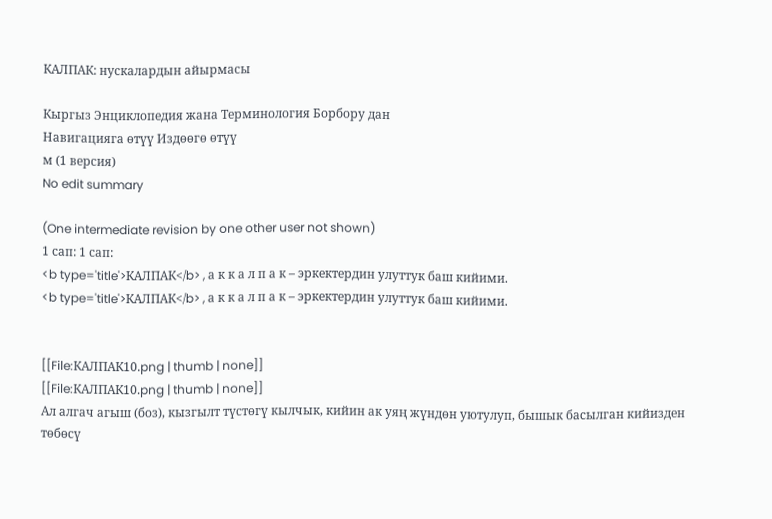КАЛПАК: нускалардын айырмасы

Кыргыз Энциклопедия жана Терминология Борбору дан
Навигацияга өтүү Издөөгө өтүү
м (1 версия)
No edit summary

(One intermediate revision by one other user not shown)
1 сап: 1 сап:
<b type='title'>КАЛПАК</b> , а к к а л п а к – эркектердин улуттук баш кийими.
<b type='title'>КАЛПАК</b> , а к к а л п а к – эркектердин улуттук баш кийими.


[[File:КАЛПАК10.png | thumb | none]]
[[File:КАЛПАК10.png | thumb | none]]
Ал алгач агыш (боз), кызгылт түстөгү кылчык, кийин ак уяң жүндөн уютулуп, бышык басылган кийизден төбөсү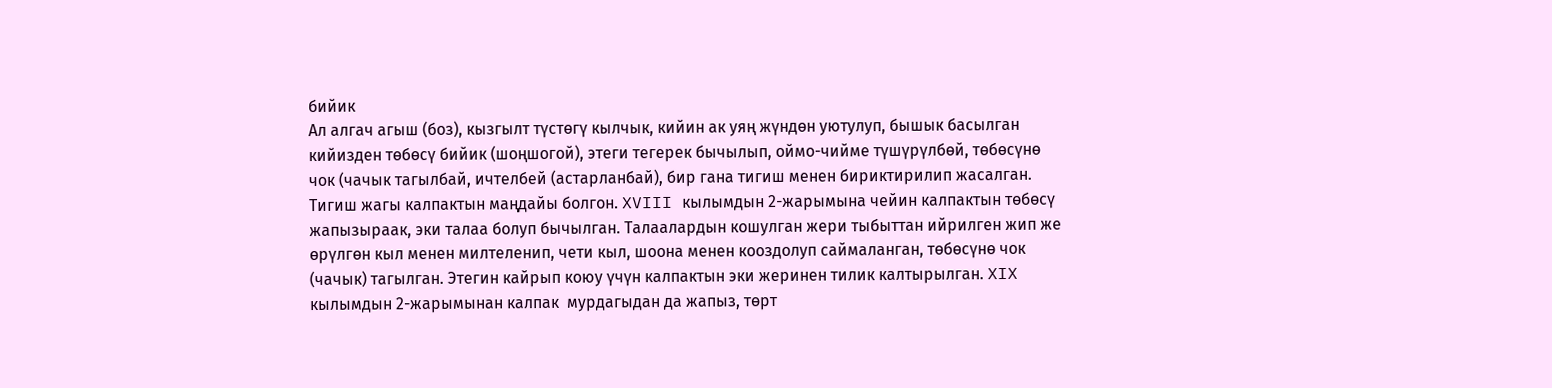бийик
Ал алгач агыш (боз), кызгылт түстөгү кылчык, кийин ак уяң жүндөн уютулуп, бышык басылган кийизден төбөсү бийик (шоңшогой), этеги тегерек бычылып, оймо-чийме түшүрүлбөй, төбөсүнө чок (чачык тагылбай, ичтелбей (астарланбай), бир гана тигиш менен бириктирилип жасалган. Тигиш жагы калпактын маңдайы болгон. XVIII кылымдын 2-жарымына чейин калпактын төбөсү жапызыраак, эки талаа болуп бычылган. Талаалардын кошулган жери тыбыттан ийрилген жип же өрүлгөн кыл менен милтеленип, чети кыл, шоона менен кооздолуп саймаланган, төбөсүнө чок (чачык) тагылган. Этегин кайрып коюу үчүн калпактын эки жеринен тилик калтырылган. XIX кылымдын 2-жарымынан калпак  мурдагыдан да жапыз, төрт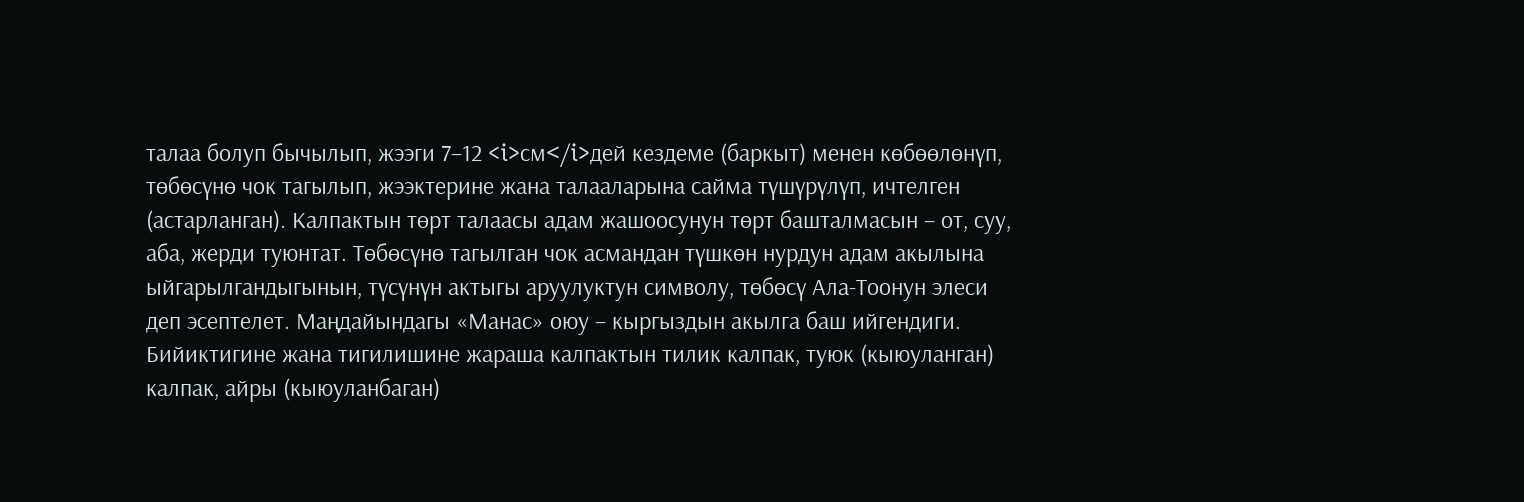талаа болуп бычылып, жээги 7–12 <i>см</i>дей кездеме (баркыт) менен көбөөлөнүп, төбөсүнө чок тагылып, жээктерине жана талааларына сайма түшүрүлүп, ичтелген (астарланган). Калпактын төрт талаасы адам жашоосунун төрт башталмасын – от, суу, аба, жерди туюнтат. Төбөсүнө тагылган чок асмандан түшкөн нурдун адам акылына ыйгарылгандыгынын, түсүнүн актыгы аруулуктун символу, төбөсү Ала-Тоонун элеси деп эсептелет. Маңдайындагы «Манас» оюу – кыргыздын акылга баш ийгендиги. Бийиктигине жана тигилишине жараша калпактын тилик калпак, туюк (кыюуланган) калпак, айры (кыюуланбаган)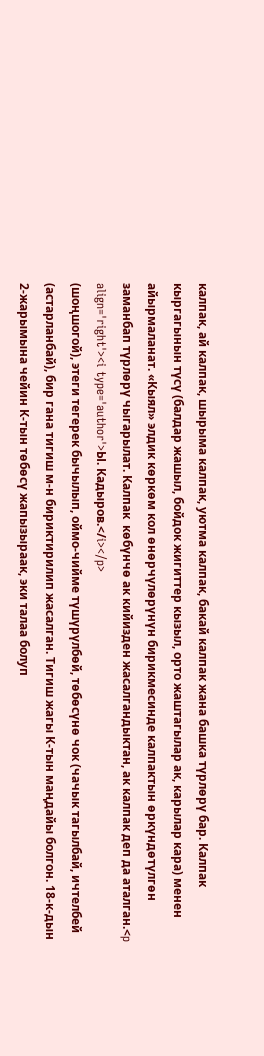калпак, ай калпак, шырыма калпак, уютма калпак, бакай калпак жана башка түрлөрү бар. Калпак кыргагынын түсү (балдар жашыл, бойдок жигиттер кызыл, орто жаштагылар ак, карылар кара) менен айырмаланат. «Кыял» элдик көркөм кол өнөрчүлөрүнүн бирикмесинде калпактын өркүндөтүлгөн заманбап түрлөрү чыгарылат. Калпак  көбүнчө ак кийизден жасалгандыктан, ак калпак деп да аталган.<p align='right'><i type='author'>Ы. Кадыров.</i></p>
(шоңшогой), этеги тегерек бычылып, оймо-чийме түшүрүлбөй, төбөсүнө чок (чачык тагылбай, ичтелбей (астарланбай), бир гана тигиш м-н бириктирилип жасалган. Тигиш жагы К-тын маңдайы болгон. 18-к-дын 2-жарымына чейин К-тын төбөсү жапызыраак, эки талаа болуп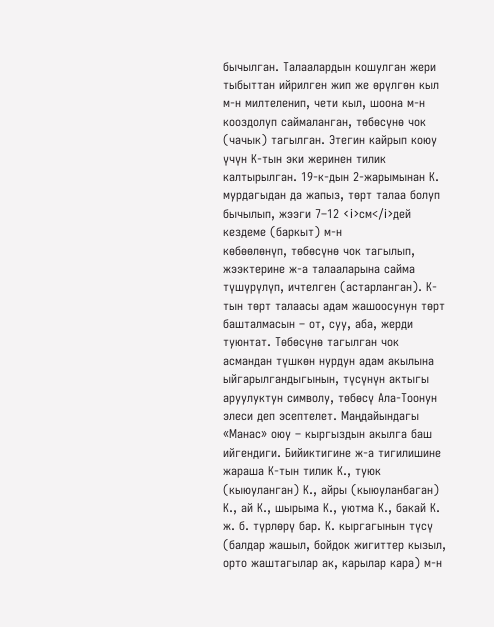бычылган. Талаалардын кошулган жери тыбыттан ийрилген жип же өрүлгөн кыл м-н милтеленип, чети кыл, шоона м-н кооздолуп саймаланган, төбөсүнө чок (чачык) тагылган. Этегин кайрып коюу үчүн К-тын эки жеринен тилик калтырылган. 19-к-дын 2-жарымынан К. мурдагыдан да жапыз, төрт талаа болуп бычылып, жээги 7–12 <i>см</i>дей кездеме (баркыт) м-н
көбөөлөнүп, төбөсүнө чок тагылып, жээктерине ж-а талааларына сайма түшүрүлүп, ичтелген (астарланган). К-тын төрт талаасы адам жашоосунун төрт башталмасын – от, суу, аба, жерди
туюнтат. Төбөсүнө тагылган чок асмандан түшкөн нурдун адам акылына ыйгарылгандыгынын, түсүнүн актыгы аруулуктун символу, төбөсү Ала-Тоонун элеси деп эсептелет. Маңдайындагы
«Манас» оюу – кыргыздын акылга баш ийгендиги. Бийиктигине ж-а тигилишине жараша К-тын тилик К., туюк (кыюуланган) К., айры (кыюуланбаган) К., ай К., шырыма К., уютма К., бакай К. ж. б. түрлөрү бар. К. кыргагынын түсү (балдар жашыл, бойдок жигиттер кызыл, орто жаштагылар ак, карылар кара) м-н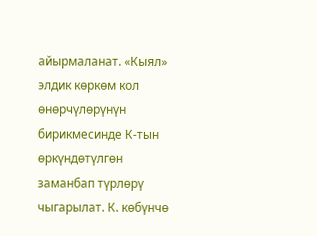айырмаланат. «Кыял» элдик көркөм кол өнөрчүлөрүнүн бирикмесинде К-тын өркүндөтүлгөн заманбап түрлөрү чыгарылат. К. көбүнчө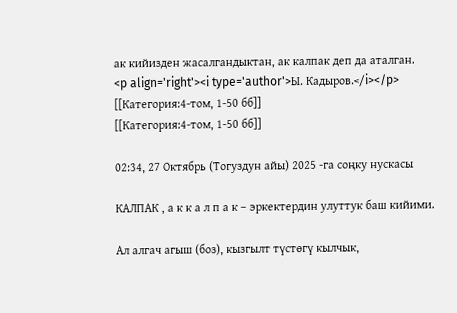ак кийизден жасалгандыктан, ак калпак деп да аталган.
<p align='right'><i type='author'>Ы. Кадыров.</i></p>
[[Категория:4-том, 1-50 бб]]
[[Категория:4-том, 1-50 бб]]

02:34, 27 Октябрь (Тогуздун айы) 2025 -га соңку нускасы

КАЛПАК , а к к а л п а к – эркектердин улуттук баш кийими.

Ал алгач агыш (боз), кызгылт түстөгү кылчык,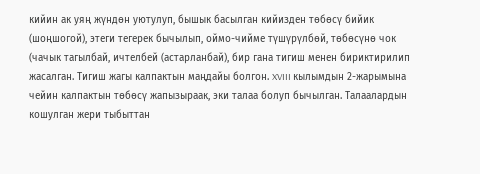кийин ак уяң жүндөн уютулуп, бышык басылган кийизден төбөсү бийик (шоңшогой), этеги тегерек бычылып, оймо-чийме түшүрүлбөй, төбөсүнө чок (чачык тагылбай, ичтелбей (астарланбай), бир гана тигиш менен бириктирилип жасалган. Тигиш жагы калпактын маңдайы болгон. XVIII кылымдын 2-жарымына чейин калпактын төбөсү жапызыраак, эки талаа болуп бычылган. Талаалардын кошулган жери тыбыттан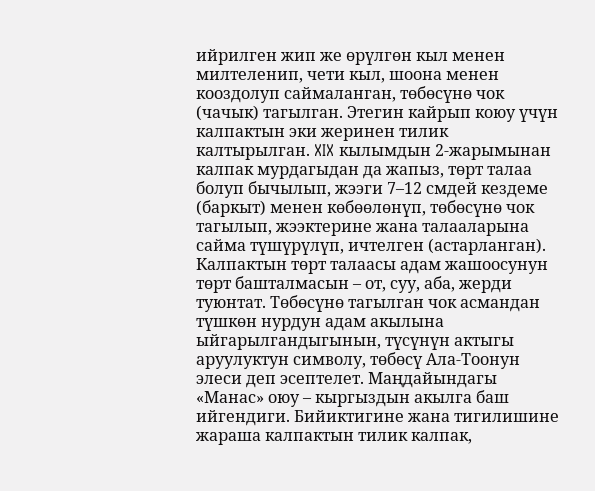ийрилген жип же өрүлгөн кыл менен милтеленип, чети кыл, шоона менен кооздолуп саймаланган, төбөсүнө чок (чачык) тагылган. Этегин кайрып коюу үчүн калпактын эки жеринен тилик калтырылган. XIX кылымдын 2-жарымынан калпак мурдагыдан да жапыз, төрт талаа болуп бычылып, жээги 7–12 смдей кездеме (баркыт) менен көбөөлөнүп, төбөсүнө чок тагылып, жээктерине жана талааларына сайма түшүрүлүп, ичтелген (астарланган). Калпактын төрт талаасы адам жашоосунун төрт башталмасын – от, суу, аба, жерди туюнтат. Төбөсүнө тагылган чок асмандан түшкөн нурдун адам акылына ыйгарылгандыгынын, түсүнүн актыгы аруулуктун символу, төбөсү Ала-Тоонун элеси деп эсептелет. Маңдайындагы «Манас» оюу – кыргыздын акылга баш ийгендиги. Бийиктигине жана тигилишине жараша калпактын тилик калпак,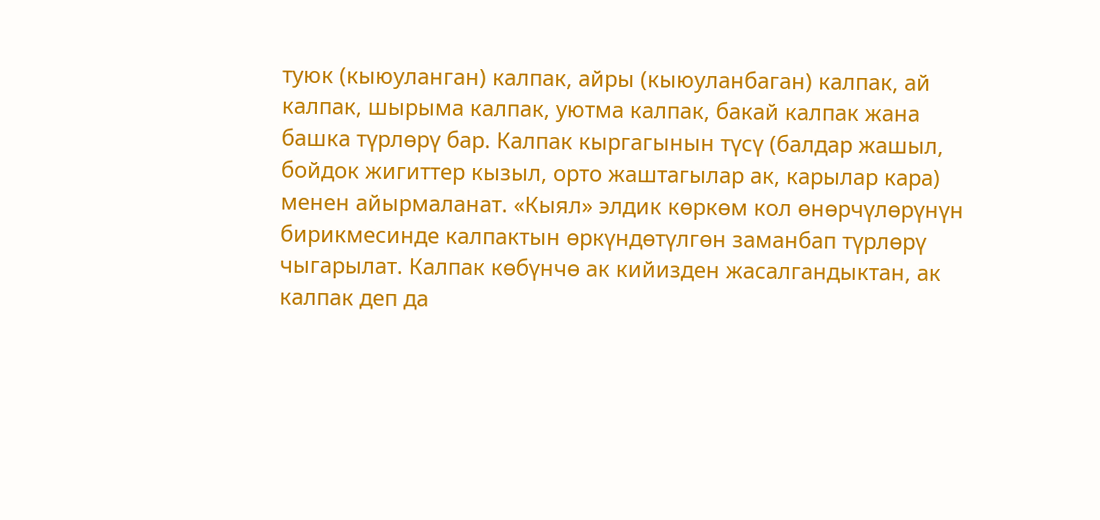туюк (кыюуланган) калпак, айры (кыюуланбаган) калпак, ай калпак, шырыма калпак, уютма калпак, бакай калпак жана башка түрлөрү бар. Калпак кыргагынын түсү (балдар жашыл, бойдок жигиттер кызыл, орто жаштагылар ак, карылар кара) менен айырмаланат. «Кыял» элдик көркөм кол өнөрчүлөрүнүн бирикмесинде калпактын өркүндөтүлгөн заманбап түрлөрү чыгарылат. Калпак көбүнчө ак кийизден жасалгандыктан, ак калпак деп да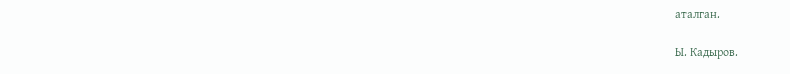аталган.

Ы. Кадыров.